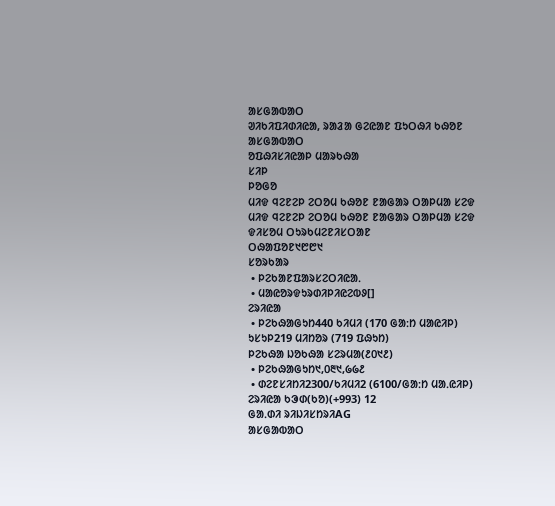ᱟᱥᱜᱟᱵᱟᱛ
ᱣᱤᱠᱤᱯᱤᱰᱤᱭᱟ, ᱨᱟᱲᱟ ᱜᱮᱭᱟᱱ ᱯᱩᱛᱷᱤ ᱠᱷᱚᱱ
ᱟᱥᱜᱟᱵᱟᱛ
ᱚᱯᱷᱤᱥᱤᱭᱟᱞ ᱢᱟᱨᱠᱷᱟ
ᱥᱤᱞ
ᱞᱚᱜᱚ
ᱢᱤᱫ ᱧᱮᱱᱮᱞ ᱮᱛᱚᱢ ᱠᱷᱚᱱ ᱱᱟᱜᱟᱨ ᱛᱟᱞᱢᱟ ᱥᱮᱫ
ᱢᱤᱫ ᱧᱮᱱᱮᱞ ᱮᱛᱚᱢ ᱠᱷᱚᱱ ᱱᱟᱜᱟᱨ ᱛᱟᱞᱢᱟ ᱥᱮᱫ
ᱫᱤᱥᱚᱢ ᱛᱩᱨᱠᱢᱮᱱᱤᱥᱛᱟᱱ
ᱛᱷᱟᱯᱚᱱ᱑᱘᱘᱑
ᱥᱚᱨᱠᱟᱨ
 • ᱞᱮᱠᱟᱱᱯᱟᱨᱥᱮᱛᱤᱭᱟᱹ
 • ᱢᱟᱭᱚᱨᱫᱩᱨᱰᱤᱞᱤᱭᱮᱵᱽ[]
ᱮᱨᱤᱭᱟ
 • ᱞᱮᱠᱷᱟᱜᱩᱴ440 ᱠᱤᱢᱤ (170 ᱜᱟᱺᱴ ᱢᱟᱭᱤᱞ)
ᱩᱥᱩᱞ219 ᱢᱤᱴᱚᱨ (719 ᱯᱷᱩᱴ)
ᱞᱮᱠᱷᱟ ᱡᱚᱠᱷᱟ ᱥᱮᱨᱢᱟ(᱒᱐᱑᱒)
 • ᱞᱮᱠᱷᱟᱜᱩᱴ᱑,᱐᱓᱑,᱙᱙᱒
 • ᱰᱮᱱᱥᱤᱴᱤ2300/ᱠᱤᱢᱤ2 (6100/ᱜᱟᱺᱴ ᱢᱟᱹᱭᱤᱞ)
ᱮᱨᱤᱭᱟ ᱠᱳᱰ(ᱠᱚ)(+993) 12
ᱜᱟᱹᱰᱤ ᱨᱤᱡᱤᱥᱴᱨᱤAG
ᱟᱥᱜᱟᱵᱟᱛ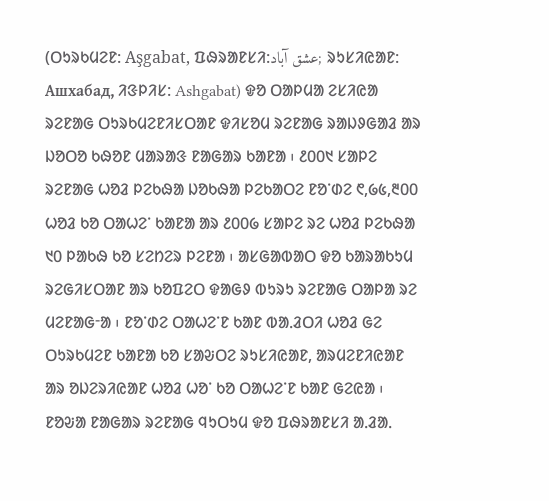(ᱛᱩᱨᱠᱢᱮᱱ: Aşgabat, ᱯᱷᱨᱟᱱᱥᱤ:عشق آباد; ᱨᱩᱥᱤᱭᱟᱱ: Ашхабад, ᱤᱝᱞᱤᱥ: Ashgabat) ᱫᱚ ᱛᱟᱞᱢᱟ ᱮᱥᱤᱭᱟ ᱨᱮᱱᱟᱜ ᱛᱩᱨᱠᱢᱮᱱᱤᱥᱛᱟᱱ ᱫᱤᱥᱚᱢ ᱨᱮᱱᱟᱜ ᱨᱟᱡᱽᱜᱟᱲ ᱟᱨ ᱡᱚᱛᱚ ᱠᱷᱚᱱ ᱢᱟᱨᱟᱝ ᱱᱟᱜᱟᱨ ᱠᱟᱱᱟ ᱾ ᱒᱐᱐᱑ ᱥᱟᱞᱮ ᱨᱮᱱᱟᱜ ᱦᱚᱲ ᱞᱮᱠᱷᱟ ᱡᱚᱠᱷᱟ ᱞᱮᱠᱟᱛᱮ ᱱᱚᱸᱰᱮ ᱖,᱙᱕,᱓᱐᱐ ᱦᱚᱲ ᱠᱚ ᱛᱟᱦᱮᱸ ᱠᱟᱱᱟ ᱟᱨ ᱒᱐᱐᱙ ᱥᱟᱞᱮ ᱨᱮ ᱦᱚᱲ ᱞᱮᱠᱷᱟ ᱑᱐ ᱞᱟᱠᱷ ᱠᱚ ᱥᱮᱴᱮᱨ ᱞᱮᱱᱟ ᱾ ᱟᱥᱜᱟᱵᱟᱛ ᱫᱚ ᱠᱟᱨᱟᱠᱩᱢ ᱨᱮᱜᱤᱥᱛᱟᱱ ᱟᱨ ᱠᱚᱯᱮᱛ ᱫᱟᱜᱽ ᱵᱩᱨᱩ ᱨᱮᱱᱟᱜ ᱛᱟᱞᱟ ᱨᱮ ᱢᱮᱱᱟᱜᱼᱟ ᱾ ᱱᱚᱸᱰᱮ ᱛᱟᱦᱮᱸᱱ ᱠᱟᱱ ᱵᱟᱹᱲᱛᱤ ᱦᱚᱲ ᱜᱮ ᱛᱩᱨᱠᱢᱮᱱ ᱠᱟᱱᱟ ᱠᱚ ᱥᱟᱶᱛᱮ ᱨᱩᱥᱤᱭᱟᱱ, ᱟᱨᱢᱮᱱᱤᱭᱟᱱ ᱟᱨ ᱚᱡᱮᱨᱤᱭᱟᱱ ᱦᱚᱲ ᱦᱚᱸ ᱠᱚ ᱛᱟᱦᱮᱸᱱ ᱠᱟᱱ ᱜᱮᱭᱟ ᱾ ᱱᱚᱶᱟ ᱱᱟᱜᱟᱨ ᱨᱮᱱᱟᱜ ᱧᱩᱛᱩᱢ ᱫᱚ ᱯᱷᱨᱟᱱᱥᱤ ᱟᱹᱲᱟᱹ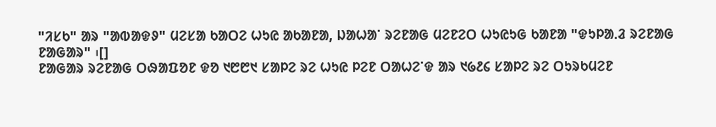"ᱤᱥᱠ" ᱟᱨ "ᱟᱵᱟᱫᱽ" ᱢᱮᱥᱟ ᱠᱟᱛᱮ ᱦᱩᱭ ᱟᱠᱟᱱᱟ, ᱡᱟᱦᱟᱸ ᱨᱮᱱᱟᱜ ᱢᱮᱱᱮᱛ ᱦᱩᱭᱩᱜ ᱠᱟᱱᱟ "ᱫᱩᱞᱟᱹᱲ ᱨᱮᱱᱟᱜ ᱱᱟᱜᱟᱨ" ᱾[]
ᱱᱟᱜᱟᱨ ᱨᱮᱱᱟᱜ ᱛᱷᱟᱯᱚᱱ ᱫᱚ ᱑᱘᱘᱑ ᱥᱟᱞᱮ ᱨᱮ ᱦᱩᱭ ᱞᱮᱱ ᱛᱟᱦᱮᱸᱫ ᱟᱨ ᱑᱙᱒᱔ ᱥᱟᱞᱮ ᱨᱮ ᱛᱩᱨᱠᱢᱮᱱ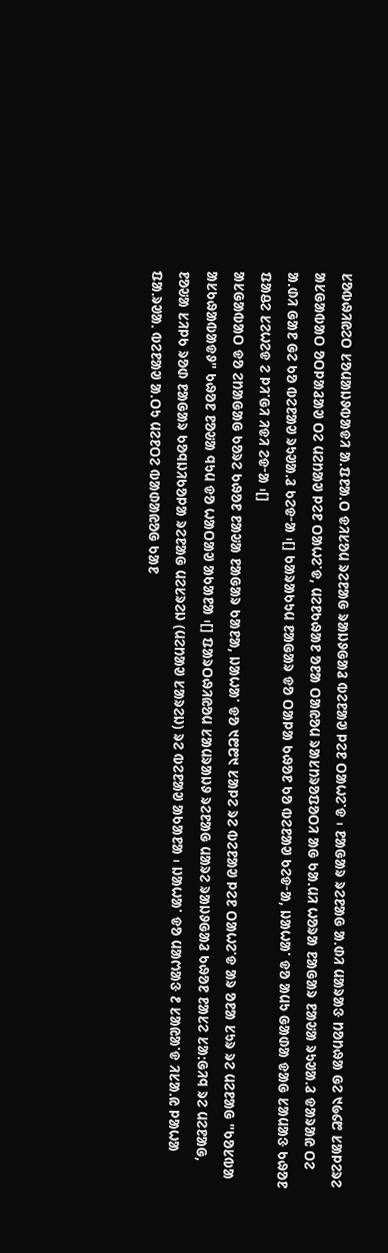ᱥᱚᱵᱷᱤᱭᱮᱛ ᱥᱚᱢᱟᱡᱽᱵᱟᱫᱤ ᱟᱹᱯᱱᱟᱹᱛ ᱫᱤᱥᱚᱢ ᱨᱮᱱᱟᱜ ᱨᱟᱡᱽᱜᱟᱲ ᱵᱮᱱᱟᱣ ᱞᱮᱱ ᱛᱟᱦᱮᱸᱫ ᱾ ᱱᱟᱜᱟᱨ ᱨᱮᱱᱟᱜ ᱟᱹᱰᱤ ᱢᱟᱨᱟᱝ ᱴᱚᱴᱷᱟ ᱜᱮ ᱑᱙᱔᱘ ᱥᱟᱞᱮᱨᱮ ᱟᱥᱜᱟᱵᱟᱛ ᱚᱛᱞᱟᱲᱟᱣ ᱛᱮ ᱢᱮᱴᱟᱣ ᱞᱮᱱ ᱛᱟᱦᱮᱸᱫ, ᱢᱮᱱᱠᱷᱟᱱ ᱚᱱᱟ ᱛᱟᱭᱚᱢ ᱨᱟᱥᱴᱨᱚᱯᱚᱛᱤ ᱟᱜ ᱠᱟᱹᱢᱤ ᱦᱚᱨᱟ ᱱᱟᱜᱟᱨ ᱱᱟᱶᱟ ᱨᱩᱣᱟᱹᱲ ᱫᱟᱨᱟᱭ ᱛᱮ ᱟᱹᱰᱤ ᱜᱟᱱ ᱜᱮ ᱠᱚ ᱵᱮᱱᱟᱣ ᱨᱩᱣᱟᱹᱲ ᱠᱮᱫᱼᱟ ᱾[] ᱠᱟᱨᱟᱠᱩᱢ ᱱᱟᱜᱟᱨ ᱫᱚ ᱛᱟᱞᱟ ᱠᱷᱚᱱ ᱠᱚ ᱵᱮᱱᱟᱣ ᱠᱮᱫᱼᱟ, ᱡᱟᱦᱟᱸ ᱫᱚ ᱟᱢᱩ ᱜᱟᱰᱟ ᱫᱟᱜ ᱥᱟᱢᱟᱝ ᱠᱷᱚᱱ ᱯᱟᱪᱮ ᱥᱮᱦᱮᱫ ᱮ ᱞᱤᱸᱜᱤ ᱤᱫᱤ ᱮᱫᱼᱟ ᱾[]
ᱟᱥᱜᱟᱵᱟᱛ ᱫᱚ ᱮᱴᱟᱜᱟᱜ ᱠᱚᱨᱮ ᱠᱷᱚᱱ ᱱᱟᱶᱟ ᱱᱟᱜᱟᱨ ᱠᱟᱱᱟ, ᱡᱟᱦᱟᱸ ᱫᱚ ᱑᱘᱘᱑ ᱥᱟᱞᱮ ᱨᱮ ᱵᱮᱱᱟᱣ ᱞᱮᱱ ᱛᱟᱦᱮᱸᱫ ᱟᱨ ᱚᱱᱟ ᱥᱩᱨ ᱨᱮ ᱢᱮᱱᱟᱜ "ᱠᱚᱥᱵᱟ ᱟᱥᱠᱷᱟᱵᱟᱫᱽ" ᱠᱷᱚᱱ ᱱᱚᱶᱟ ᱧᱩᱢ ᱫᱚ ᱦᱟᱛᱟᱣ ᱟᱠᱟᱱᱟ ᱾[] ᱯᱟᱨᱛᱷᱤᱭᱚᱢ ᱥᱟᱢᱨᱟᱡᱽ ᱨᱮᱱᱟᱜ ᱢᱟᱨᱮ ᱨᱟᱡᱽᱜᱟᱲ ᱠᱷᱚᱱ ᱱᱟᱥᱮ ᱥᱟᱺᱜᱤᱧ ᱨᱮ ᱢᱮᱱᱟᱜ, ᱱᱚᱶᱟ ᱥᱤᱞᱠ ᱨᱚᱰ ᱱᱟᱜᱟᱨ ᱠᱚᱧᱡᱤᱠᱚᱞᱟ ᱨᱮᱱᱟᱜ ᱢᱮᱥᱨᱮᱡ (ᱢᱮᱴᱟᱣ ᱥᱟᱨᱮᱡ) ᱨᱮ ᱵᱮᱱᱟᱣ ᱟᱠᱟᱱᱟ ᱾ ᱡᱟᱦᱟᱸ ᱫᱚ ᱢᱟᱬᱟᱝ ᱒ ᱥᱟᱭᱟᱸᱫ ᱤᱥᱟᱹᱭ ᱞᱟᱦᱟ ᱯᱟᱹᱨᱣᱟᱹ ᱵᱮᱱᱟᱣ ᱟᱹᱛᱩ ᱢᱮᱱᱛᱮ ᱵᱟᱰᱟᱭᱚᱜ ᱠᱟᱱ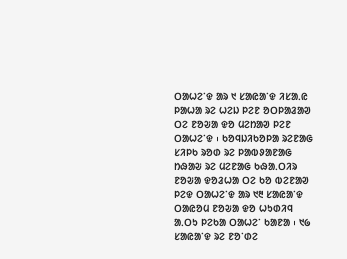ᱛᱟᱦᱮᱸᱫ ᱟᱨ ᱑ ᱥᱟᱭᱟᱸᱫ ᱤᱥᱟᱹᱭ ᱞᱟᱦᱟ ᱨᱮ ᱦᱮᱡ ᱞᱮᱱ ᱚᱛᱞᱟᱲᱟᱣ ᱛᱮ ᱱᱚᱶᱟ ᱫᱚ ᱢᱮᱴᱟᱣ ᱞᱮᱱ ᱛᱟᱦᱮᱸᱫ ᱾ ᱠᱚᱧᱡᱤᱠᱚᱞᱟ ᱨᱮᱱᱟᱜ ᱥᱤᱞᱠ ᱨᱚᱰ ᱨᱮ ᱞᱟᱵᱽᱟᱱᱟᱜ ᱴᱷᱟᱶ ᱨᱮ ᱢᱮᱱᱟᱜ ᱠᱷᱟᱹᱛᱤᱨ ᱱᱚᱶᱟ ᱫᱚᱲᱦᱟ ᱛᱮ ᱠᱚ ᱵᱮᱱᱟᱣ ᱞᱮᱫ ᱛᱟᱦᱮᱸᱫ ᱟᱨ ᱑᱓ ᱥᱟᱭᱟᱸᱫ ᱛᱟᱭᱚᱢ ᱱᱚᱶᱟ ᱫᱚ ᱦᱩᱰᱤᱧ ᱟᱹᱛᱩ ᱞᱮᱠᱟ ᱛᱟᱦᱮᱸ ᱠᱟᱱᱟ ᱾ ᱑᱙ ᱥᱟᱭᱟᱸᱫ ᱨᱮ ᱱᱚᱸᱰᱮ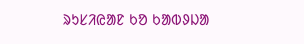ᱨᱩᱥᱤᱭᱟᱱ ᱠᱚ ᱠᱟᱵᱽᱡᱟ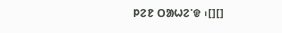ᱞᱮᱱ ᱛᱟᱦᱮᱸᱫ ᱾[][]